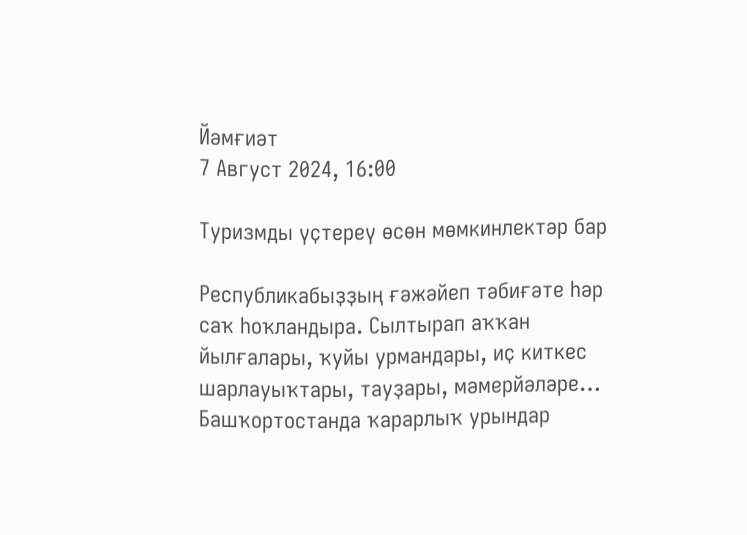Йәмғиәт
7 Август 2024, 16:00

Туризмды үҫтереү өсөн мөмкинлектәр бар

Республикабыҙҙың ғәжәйеп тәбиғәте һәр саҡ һоҡландыра. Сылтырап аҡҡан йылғалары, ҡуйы урмандары, иҫ киткес шарлауыҡтары, тауҙары, мәмерйәләре… Башҡортостанда ҡарарлыҡ урындар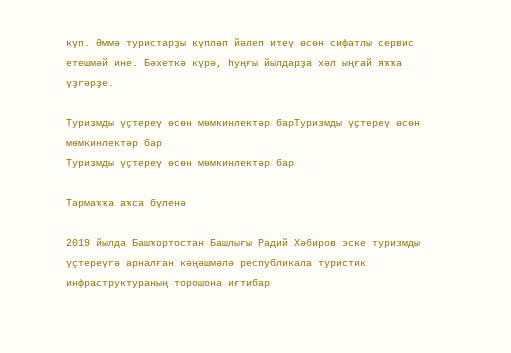күп. Әммә туристарҙы күпләп йәлеп итеү өсөн сифатлы сервис етешмәй ине. Бәхеткә күрә, һуңғы йылдарҙа хәл ыңғай яҡҡа үҙгәрҙе.

Туризмды үҫтереү өсөн мөмкинлектәр барТуризмды үҫтереү өсөн мөмкинлектәр бар
Туризмды үҫтереү өсөн мөмкинлектәр бар

Тармаҡҡа аҡса бүленә

2019 йылда Башҡортостан Башлығы Радий Хәбиров эске туризмды үҫтереүгә арналған кәңәшмәлә республикала туристик инфраструктураның торошона иғтибар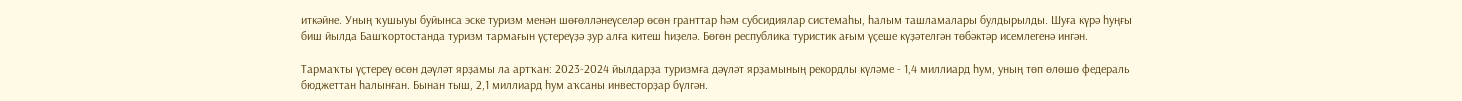иткәйне. Уның ҡушыуы буйынса эске туризм менән шөғөлләнеүселәр өсөн гранттар һәм субсидиялар системаһы, һалым ташламалары булдырылды. Шуға күрә һуңғы биш йылда Башҡортостанда туризм тармағын үҫтереүҙә ҙур алға китеш һиҙелә. Бөгөн республика туристик ағым үҫеше күҙәтелгән төбәктәр исемлегенә ингән.

Тармаҡты үҫтереү өсөн дәүләт ярҙамы ла артҡан: 2023-2024 йылдарҙа туризмға дәүләт ярҙамының рекордлы күләме - 1,4 миллиард һум, уның төп өлөшө федераль бюджеттан һалынған. Бынан тыш, 2,1 миллиард һум аҡсаны инвесторҙар бүлгән.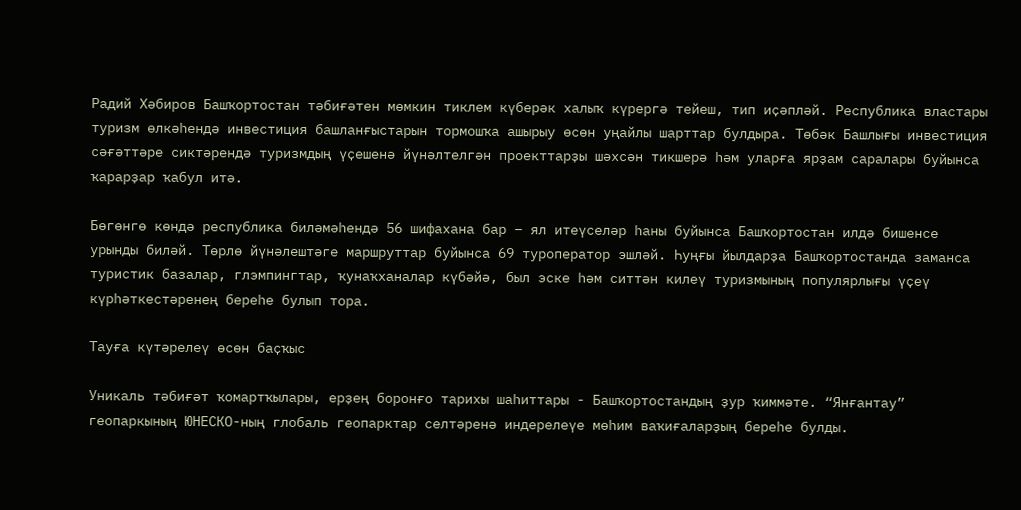Радий Хәбиров Башҡортостан тәбиғәтен мөмкин тиклем күберәк халыҡ күрергә тейеш, тип иҫәпләй. Республика властары туризм өлкәһендә инвестиция башланғыстарын тормошҡа ашырыу өсөн уңайлы шарттар булдыра. Төбәк Башлығы инвестиция сәғәттәре сиктәрендә туризмдың үҫешенә йүнәлтелгән проекттарҙы шәхсән тикшерә һәм уларға ярҙам саралары буйынса ҡарарҙар ҡабул итә.

Бөгөнгө көндә республика биләмәһендә 56 шифахана бар – ял итеүселәр һаны буйынса Башҡортостан илдә бишенсе урынды биләй. Төрлө йүнәлештәге маршруттар буйынса 69 туроператор эшләй. Һуңғы йылдарҙа Башҡортостанда заманса туристик базалар, глэмпингтар, ҡунаҡханалар күбәйә, был эске һәм ситтән килеү туризмының популярлығы үҫеү күрһәткестәренең береһе булып тора.

Тауға күтәрелеү өсөн баҫҡыс

Уникаль тәбиғәт ҡомартҡылары, ерҙең боронғо тарихы шаһиттары - Башҡортостандың ҙур ҡиммәте. “Янғантау” геопаркының ЮНЕСКО-ның глобаль геопарктар селтәренә индерелеүе мөһим ваҡиғаларҙың береһе булды.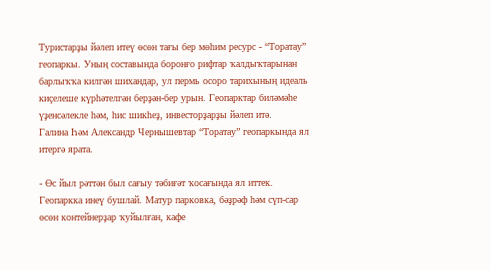Туристарҙы йәлеп итеү өсөн тағы бер мөһим ресурс - “Торатау” геопаркы. Уның составында боронғо рифтар ҡалдыҡтарынан барлыҡҡа килгән шихандар, ул пермь осоро тарихының идеаль киҫелеше күрһәтелгән берҙән-бер урын. Геопарктар биләмәһе үҙенсәлекле һәм, һис шикһеҙ, инвесторҙарҙы йәлеп итә.
Галина Һәм Александр Чернышевтар “Торатау” геопаркында ял итергә ярата.

- Өс йыл рәттән был сағыу тәбиғәт ҡосағында ял иттек. Геопаркка инеү бушлай. Матур парковка, бәҙрәф һәм сүп-сар өсөн контейнерҙар ҡуйылған, кафе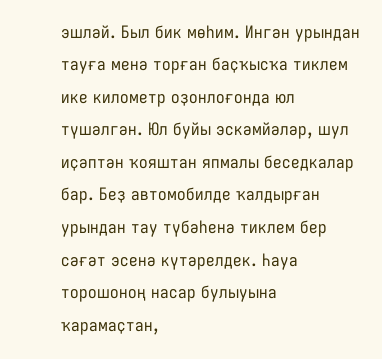эшләй. Был бик мөһим. Ингән урындан тауға менә торған баҫҡысҡа тиклем ике километр оҙонлоғонда юл түшәлгән. Юл буйы эскәмйәләр, шул иҫәптән ҡояштан япмалы беседкалар бар. Беҙ автомобилде ҡалдырған урындан тау түбәһенә тиклем бер сәғәт эсенә күтәрелдек. Һауа торошоноң насар булыуына ҡарамаҫтан,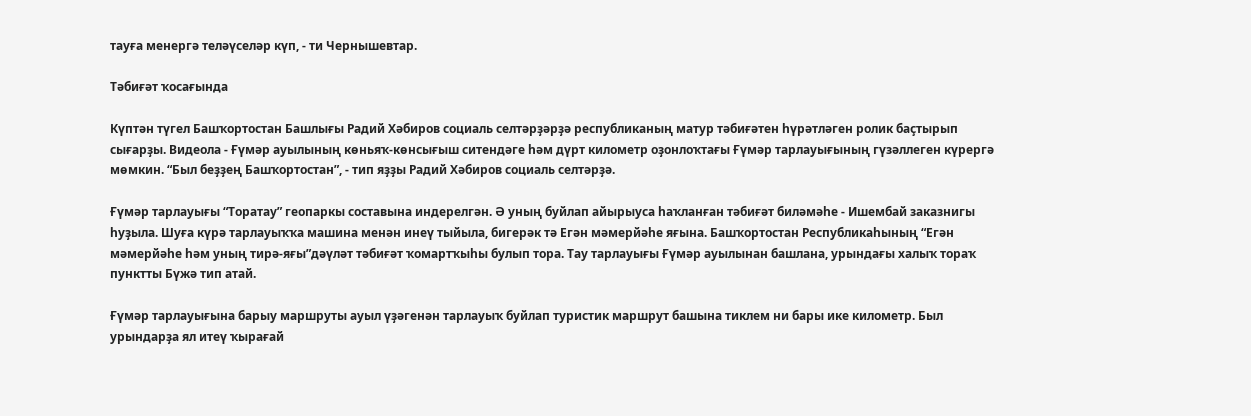тауға менергә теләүселәр күп, - ти Чернышевтар.

Тәбиғәт ҡосағында

Күптән түгел Башҡортостан Башлығы Радий Хәбиров социаль селтәрҙәрҙә республиканың матур тәбиғәтен һүрәтләген ролик баҫтырып сығарҙы. Видеола - Ғүмәр ауылының көньяҡ-көнсығыш ситендәге һәм дүрт километр оҙонлоҡтағы Ғүмәр тарлауығының гүзәллеген күрергә мөмкин. “Был беҙҙең Башҡортостан”, - тип яҙҙы Радий Хәбиров социаль селтәрҙә.

Ғүмәр тарлауығы “Торатау” геопаркы составына индерелгән. Ә уның буйлап айырыуса һаҡланған тәбиғәт биләмәһе - Ишембай заказнигы һуҙыла. Шуға күрә тарлауыҡҡа машина менән инеү тыйыла, бигерәк тә Егән мәмерйәһе яғына. Башҡортостан Республикаһының “Егән мәмерйәһе һәм уның тирә-яғы”дәүләт тәбиғәт ҡомартҡыһы булып тора. Тау тарлауығы Ғүмәр ауылынан башлана, урындағы халыҡ тораҡ пунктты Бүжә тип атай.

Ғүмәр тарлауығына барыу маршруты ауыл үҙәгенән тарлауыҡ буйлап туристик маршрут башына тиклем ни бары ике километр. Был урындарҙа ял итеү ҡырағай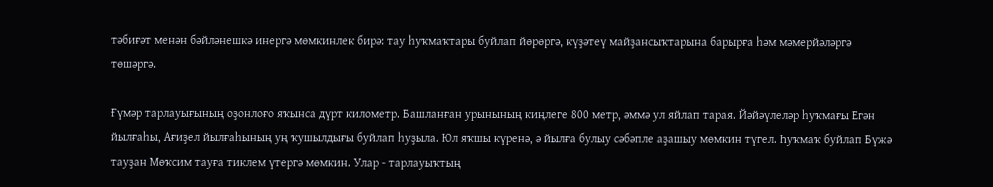тәбиғәт менән бәйләнешкә инергә мөмкинлек бирә: тау һуҡмаҡтары буйлап йөрөргә, күҙәтеү майҙансыҡтарына барырға һәм мәмерйәләргә төшәргә.

Ғүмәр тарлауығының оҙонлоғо яҡынса дүрт километр. Башланған урынының киңлеге 800 метр, әммә ул яйлап тарая. Йәйәүлеләр һуҡмағы Егән йылғаһы, Ағиҙел йылғаһының уң ҡушылдығы буйлап һуҙыла. Юл яҡшы күренә, ә йылға булыу сәбәпле аҙашыу мөмкин түгел. Һуҡмаҡ буйлап Бүжә тауҙан Мөҡсим тауға тиклем үтергә мөмкин. Улар - тарлауыҡтың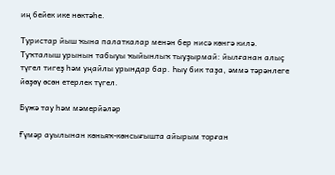иң бейек ике нөктәһе.

Туристар йыш ҡына палаткалар менән бер нисә көнгә килә. Туҡталыш урынын табыуы ҡыйынлыҡ тыуҙырмай: йылғанан алыҫ түгел тигеҙ һәм уңайлы урындар бар. Һыу бик таҙа, әммә тәрәнлеге йөҙөү өсөн етерлек түгел.

Бүжә тау һәм мәмерйәләр

Ғүмәр ауылынан көньяҡ-көнсығышта айырым торған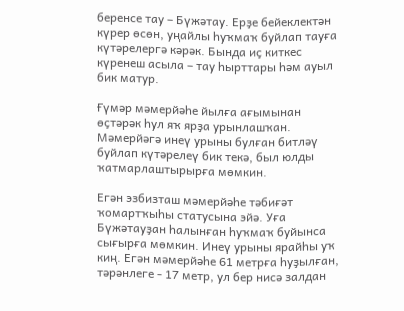беренсе тау – Бүжәтау. Ерҙе бейеклектән күрер өсөн, уңайлы һуҡмаҡ буйлап тауға күтәрелергә кәрәк. Бында иҫ киткес күренеш асыла – тау һырттары һәм ауыл бик матур.

Ғүмәр мәмерйәһе йылға ағымынан өҫтәрәк һул яҡ ярҙа урынлашҡан. Мәмерйәгә инеү урыны булған битләү буйлап күтәрелеү бик текә, был юлды ҡатмарлаштырырға мөмкин.

Егән эзбизташ мәмерйәһе тәбиғәт ҡомартҡыһы статусына эйә. Уға Бүжәтауҙан һалынған һуҡмаҡ буйынса сығырға мөмкин. Инеү урыны ярайһы уҡ киң. Егән мәмерйәһе 61 метрға һуҙылған, тәрәнлеге - 17 метр, ул бер нисә залдан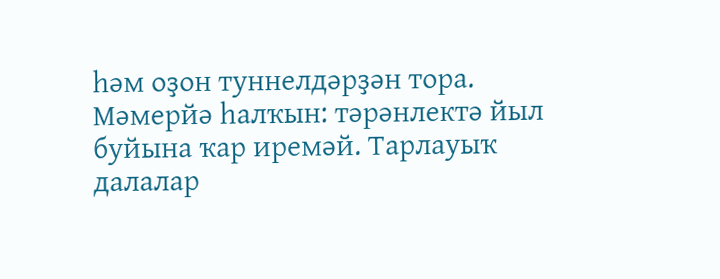һәм оҙон туннелдәрҙән тора. Мәмерйә һалҡын: тәрәнлектә йыл буйына ҡар иремәй. Тарлауыҡ далалар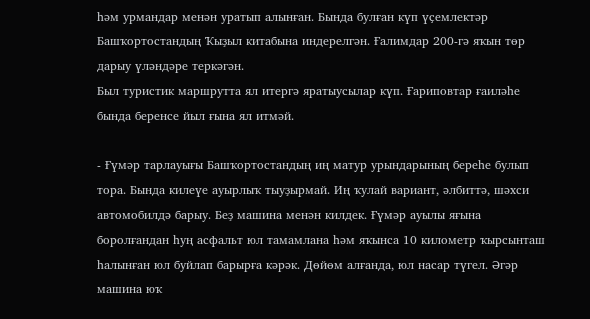һәм урмандар менән уратып алынған. Бында булған күп үҫемлектәр Башҡортостандың Ҡыҙыл китабына индерелгән. Ғалимдар 200-гә яҡын төр дарыу үләндәре теркәгән.
Был туристик маршрутта ял итергә яратыусылар күп. Ғариповтар ғаиләһе бында беренсе йыл ғына ял итмәй.

- Ғүмәр тарлауығы Башҡортостандың иң матур урындарының береһе булып тора. Бында килеүе ауырлыҡ тыуҙырмай. Иң ҡулай вариант, әлбиттә, шәхси автомобилдә барыу. Беҙ машина менән килдек. Ғүмәр ауылы яғына боролғандан һуң асфальт юл тамамлана һәм яҡынса 10 километр ҡырсынташ һалынған юл буйлап барырға кәрәк. Дөйөм алғанда, юл насар түгел. Әгәр машина юҡ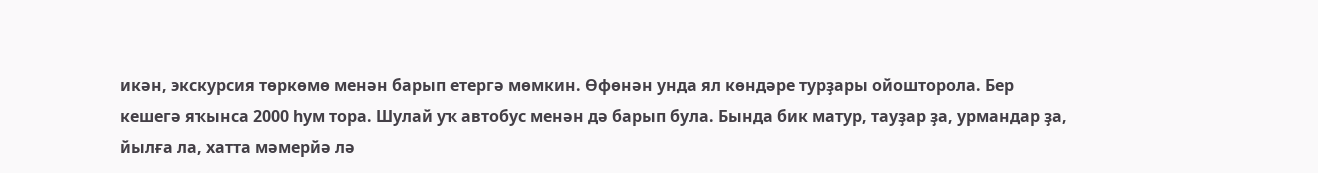икән, экскурсия төркөмө менән барып етергә мөмкин. Өфөнән унда ял көндәре турҙары ойошторола. Бер кешегә яҡынса 2000 һум тора. Шулай уҡ автобус менән дә барып була. Бында бик матур, тауҙар ҙа, урмандар ҙа, йылға ла, хатта мәмерйә лә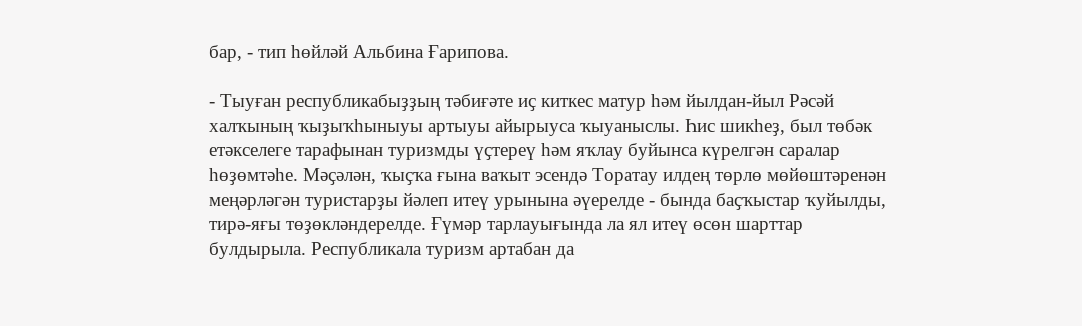бар, - тип һөйләй Альбина Ғарипова.

- Тыуған республикабыҙҙың тәбиғәте иҫ киткес матур һәм йылдан-йыл Рәсәй халҡының ҡыҙыҡһыныуы артыуы айырыуса ҡыуаныслы. Һис шикһеҙ, был төбәк етәкселеге тарафынан туризмды үҫтереү һәм яҡлау буйынса күрелгән саралар һөҙөмтәһе. Мәҫәлән, ҡыҫҡа ғына ваҡыт эсендә Торатау илдең төрлө мөйөштәренән меңәрләгән туристарҙы йәлеп итеү урынына әүерелде - бында баҫҡыстар ҡуйылды, тирә-яғы төҙөкләндерелде. Ғүмәр тарлауығында ла ял итеү өсөн шарттар булдырыла. Республикала туризм артабан да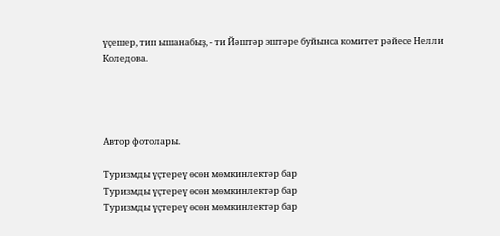үҫешер, тип ышанабыҙ, - ти Йәштәр эштәре буйынса комитет рәйесе Нелли Коледова.




Автор фотолары.

Туризмды үҫтереү өсөн мөмкинлектәр бар
Туризмды үҫтереү өсөн мөмкинлектәр бар
Туризмды үҫтереү өсөн мөмкинлектәр бар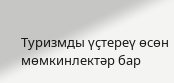Туризмды үҫтереү өсөн мөмкинлектәр бар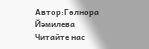Автор:Гөлнора Йәмилева
Читайте нас